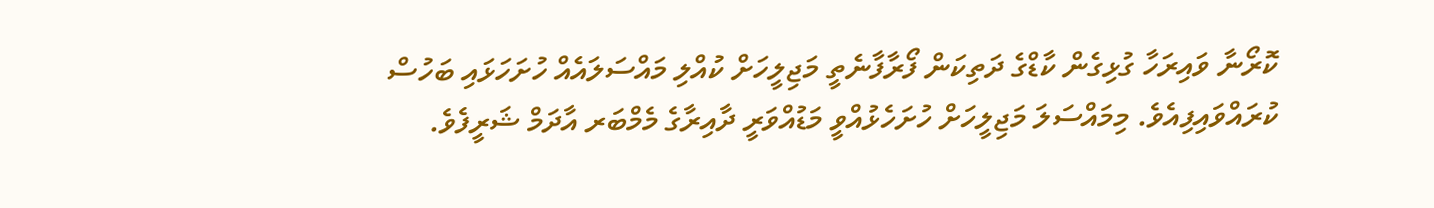ކޮރޯނާ ވައިރަހާ ގުޅިގެން ކާޑްގެ ދަތިކަން ފޯރާފާނެތީ މަޖިލީހަށް ކުއްލި މައްސަލައެއް ހުށަހަޅައި ބަހުސް ކުރައްވައިފިއެވެ. މިމައްސަލަ މަޖިލީހަށް ހުށަހެޅުއްވީ މަޑުއްވަރީ ދާއިރާގެ މެމްބަރ އާދަމް ޝަރީފެވެ.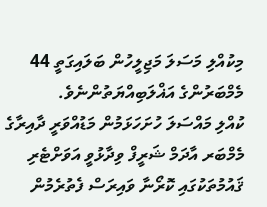މިކުއްލި މަސަލަ މަޖިލީހުން ބަލައިގަތީ 44 މެމްބަރުންގެ އަޣްލަބިއްޔަތުންނެވެ.
ކުއްލި މައްސަލަ ހުށަހަޅަމުން މަޑުއްވަރީ ދާއިރާގެ މެމްބަރ އާދަމް ޝަރީފް ވިދާޅުވީ އަވަށްޓެރި ޤައުމުތަކުގައި ކޮރޯނާ ވައިރަސް ފެތުރެމުން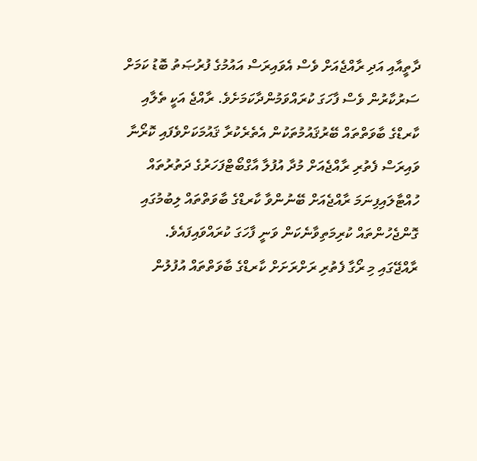ދާތީއާއި އަދި ރާއްޖެއަށް ވެސް އެވައިރަސް އައުމުގެ ފުރުޞަތު ބޮޑު ކަމަށް ސަރުކާރުން ވެސް ފާހަގަ ކުރައްވަމުންދާކަމަށެވެ. ރާއްޖެ އަކީ ތެލާއި ކާރޑްގެ ބާވަތްތައް ބޭރުޤައުމުތަކުން އެތެރެކުރާ ޤައުމަކަށްވެފައި ކޮރޯނާ ވައިރަސް ފެތުރި ރާއްޖެއަށް މުދާ އުފުލާ އާގްބޯޓްފަހަރުގެ ދަތުރުތައް ހުއްޓާލައިފިނަމަ ރާއްޖެއަށް ބޭނުންވާ ކާރޑްގެ ބާވަތްތައް ލިބުމުގައި ގޮންޖެހުންތައް ކުރިމަތިވާނެކަން ވަނީ ފާހަގަ ކުރައްވައިފައެވެ.
ރާއްޖޭގައި މި ރޯގާ ފެތުރި ރަށްރަށަށް ކާރޑްގެ ބާވަތްތައް އުފުލުން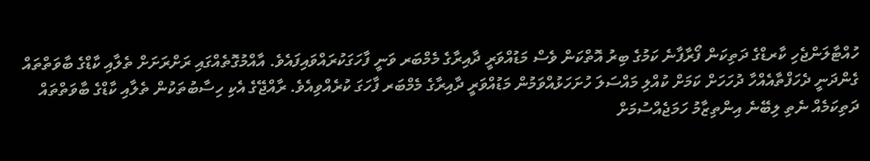ހުއްޓާލަންޖެހި ކާރޑްގެ ދަތިކަން ފޯރާފާނެ ކަމުގެ ބިރު އޮތްކަން ވެސް މަޑުއްވަރީ ދާއިރާގެ މެމްބަރ ވަނީ ފާހަގަކުރައްވައިފައެވެ. އާއްމުގޮތެއްގައި ރަށްރަށަށް ތެލާއި ކާޑްގެ ބާވަތްތައް ގެންދަނީ ދެހަފްތާއެއްހާ ދުހަހަށް ކަމަށް ކުއްލި މައްސަލަ ހުށަހަޅުއްވަމުން މަޑުއްވަރީ ދާއިރާގެ މެމްބަރ ފާހަގަ ކުރެއްވިއެވެ. ރާއްޖޭގެ އެކި ހިސާބުތަކުން ތެލާއި ކާޑްގެ ބާވަތްތައް ދަތިކަމެއް ނެތި ލިބޭނެ އިންތިޒާމު ހަމަޖެއްސުމަށް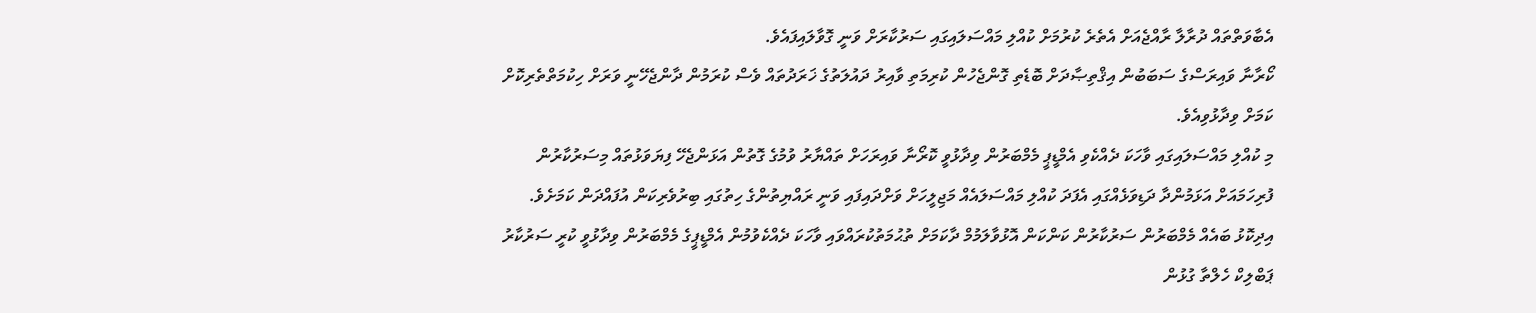އެބާވަތްތައް ދުރާލާ ރާއްޖެއަށް އެތެރެ ކުރުމަށް ކުއްލި މައްސަލައިގައި ސަރުކާރަށް ވަނީ ގޮވާލައިފައެވެ.
ކޯރާނާ ވައިރަސްގެ ސަބަބުން އިޤްތިޞާދަށް ބޮޑެތި ގޮންޖެހުން ކުރިމަތި ވާއިރު ދައުލަތުގެ ޚަރަދުތައް ވެސް ކުރަމުން ދާންޖެހޭނީ ވަރަށް ހިކުމަތްތެރިކޮށް ކަމަށް ވިދާޅުވިއެވެ.
މި ކުއްލި މައްސަލައިގައި ވާހަކަ ދެއްކެވި އެމްޑީޕީ މެމްބަރުން ވިދާޅުވީ ކޮރޯނާ ވައިރަހަށް ތައްޔާރު ވުމުގެ ގޮތުން އަޅަންޖެހޭ ފިޔަވަޅުތައް މިސަރުކާރުން ފުރިހަމައަށް އަޅަމުންދާ ދަޑިވަޅެއްގައި އެފަދަ ކުއްލި މައްސަލައެއް މަޖިލީހަށް ވަށްދައިފައި ވަނީ ރައްޔިތުންގެ ހިތުގައި ބިރުވެރިކަން އުފައްދަން ކަމަށެވެ. އިދިކޮޅު ބައެއް މެމްބަރުން ސަރުކާރުން ކަންކަން އޮޅުވާލަމުމް ދާކަމަށް ތުޙުމަތުކުރައްވައި ވާހަކަ ދެއްކެވުމުން އެމްޑީޕީގެ މެމްބަރުން ވިދާޅުވީ ކުރީ ސަރުކާރު ޕަބްލިކް ހެލްތާ ގުޅުން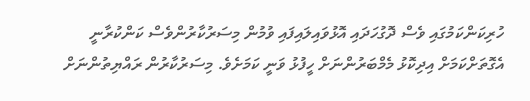ހުރިކަންކަމުގައި ވެސް ދޮގުހަދައި އޮޅުވައިލައިފައި ވުމުން މިސަރުކާރުންވެސް ކަންކުރާނީ އެގޮތަށްކަމަށް އިދިކޮޅު މެމްބަރުންނަށް ހީފުޅު ވަނީ ކަމަށެވެ. މިސަރުކާރުން ރައްޔިތުންނަށް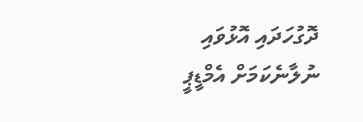ދޮގުހަދައި އޮޅުވައި ނުލާނެކަމަށް އެމްޑީޕީ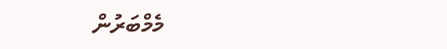މެމްބަރުން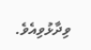ވިދާޅުވިއެވެ.